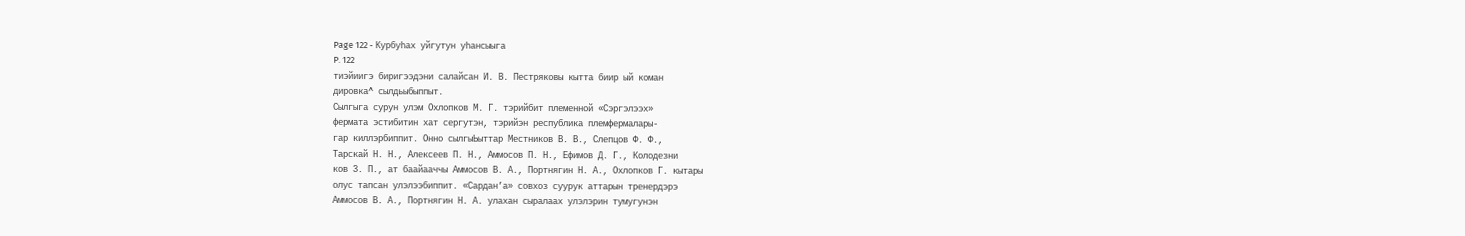Page 122 - Курбуһах уйгутун уһансыыга
P. 122
тиэйиигэ биригээдэни салайсан И. В. Пестряковы кытта биир ый коман
дировка^ сылдьыбыппыт.
Сылгыга сурун улэм Охлопков М. Г. тэрийбит племенной «Сэргэлээх»
фермата эстибитин хат сергутэн, тэрийэн республика племфермалары-
гар киллэрбиппит. Онно сылгыЬыттар Местников В. В., Слепцов Ф. Ф.,
Тарскай Н. Н., Алексеев П. Н., Аммосов П. Н., Ефимов Д. Г., Колодезни
ков 3. П., ат баайааччы Аммосов В. А., Портнягин Н. А., Охлопков Г. кытары
олус тапсан улэлээбиппит. «Сардан’а» совхоз суурук аттарын тренердэрэ
Аммосов В. А., Портнягин Н. А. улахан сыралаах улэлэрин тумугунэн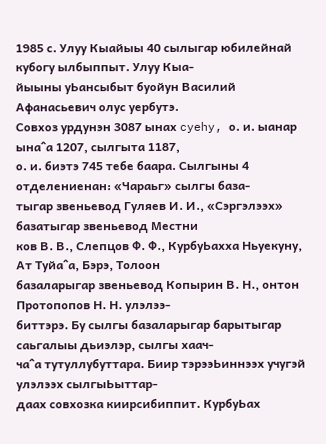1985 с. Улуу Кыайыы 40 сылыгар юбилейнай кубогу ылбыппыт. Улуу Кыа-
йыыны уЬансыбыт буойун Василий Афанасьевич олус уербутэ.
Совхоз урдунэн 3087 ынах cyehy, о. и. ыанар ына^а 1207, сылгыта 1187,
о. и. биэтэ 745 тебе баара. Сылгыны 4 отделениенан: «Чараьг» сылгы база-
тыгар звеньевод Гуляев И. И., «Сэргэлээх» базатыгар звеньевод Местни
ков В. В., Слепцов Ф. Ф., КурбуЬахха Ньуекуну, Ат Туйа^а, Бэрэ, Толоон
базаларыгар звеньевод Копырин В. Н., онтон Протопопов Н. Н. улэлээ-
биттэрэ. Бу сылгы базаларыгар барытыгар саьгалыы дьиэлэр, сылгы хаач-
ча^а тутуллубуттара. Биир тэрээЬиннээх учугэй улэлээх сылгыЬыттар-
даах совхозка киирсибиппит. КурбуЬах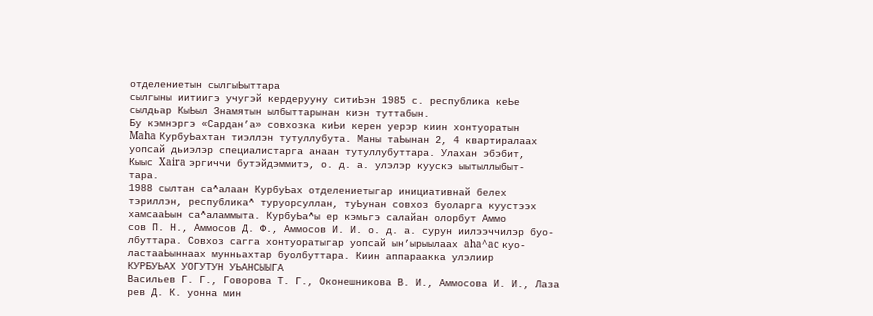отделениетын сылгыЬыттара
сылгыны иитиигэ учугэй кердерууну ситиЬэн 1985 с. республика кеЬе
сылдьар КыЬыл Знамятын ылбыттарынан киэн туттабын.
Бу кэмнэргэ «Сардан’а» совхозка киЬи керен уерэр киин хонтуоратын
Maha КурбуЬахтан тиэллэн тутуллубута. Маны таЬынан 2, 4 квартиралаах
уопсай дьиэлэр специалистарга анаан тутуллубуттара. Улахан эбэбит,
Кыыс Xaira эргиччи бутэйдэммитэ, о. д. а. улэлэр куускэ ыытыллыбыт-
тара.
1988 сылтан са^алаан КурбуЬах отделениетыгар инициативнай белех
тэриллэн, республика^ туруорсуллан, туЬунан совхоз буоларга куустээх
хамсааЬын са^аламмыта. КурбуЬа^ы ер кэмьгэ салайан олорбут Аммо
сов П. Н., Аммосов Д. Ф., Аммосов И. И. о. д. а. сурун иилээччилэр буо-
лбуттара. Совхоз сагга хонтуоратыгар уопсай ын’ырыылаах aha^ac куо-
ластааЬыннаах мунньахтар буолбуттара. Киин аппараакка улэлиир
КУРБУЬАХ УОГУТУН УЬАНСЫЫГА
Васильев Г. Г., Говорова Т. Г., Оконешникова В. И., Аммосова И. И., Лаза
рев Д. К. уонна мин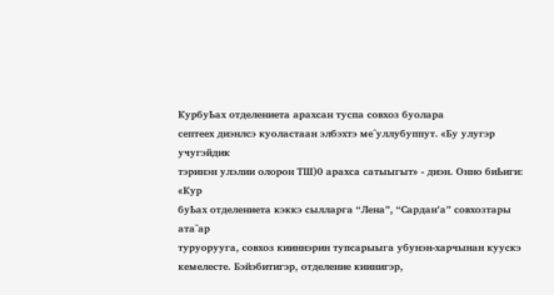КурбуЬах отделениета арахсан туспа совхоз буолара
септеех диэнлсэ куоластаан элбэхтэ ме^уллубуппут. «Бу улугэр учугэйдик
тэринэн улэлии олорон ТШ)0 арахса сатыыгыт» - диэн. Онно биЬиги: «Кур
буЬах отделениета кэккэ сылларга “Лена”, “Сардан’а” совхозтары ата^ар
туруорууга, совхоз кииннэрин тупсарыыга убунэн-харчынан куускэ
кемелесте. Бэйэбитигэр, отделение киинигэр,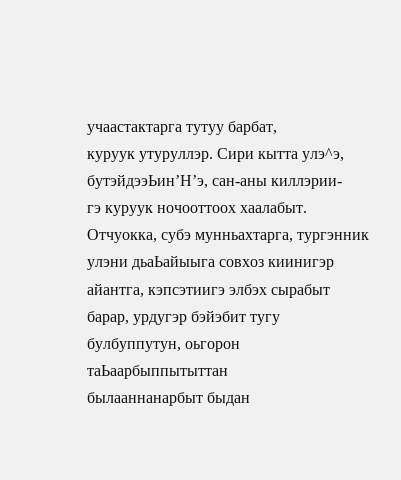учаастактарга тутуу барбат,
куруук утуруллэр. Сири кытта улэ^э, бутэйдээЬин’Н’э, сан-аны киллэрии-
гэ куруук ночооттоох хаалабыт. Отчуокка, субэ мунньахтарга, тургэнник
улэни дьаЬайыыга совхоз киинигэр айантга, кэпсэтиигэ элбэх сырабыт
барар, урдугэр бэйэбит тугу булбуппутун, оьгорон таЬаарбыппытыттан
былааннанарбыт быдан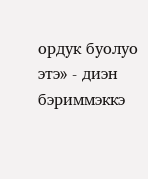ордук буолуо этэ» - диэн бэриммэккэ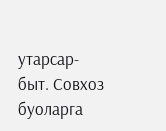утарсар-
быт. Совхоз буоларга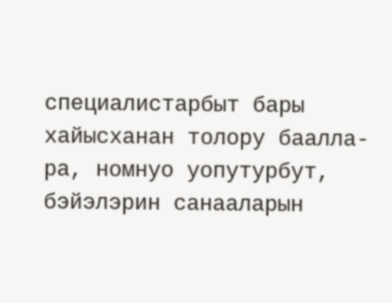специалистарбыт бары хайысханан толору баалла-
ра, номнуо уопутурбут, бэйэлэрин санааларын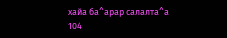хайа ба^арар салалта^а
104